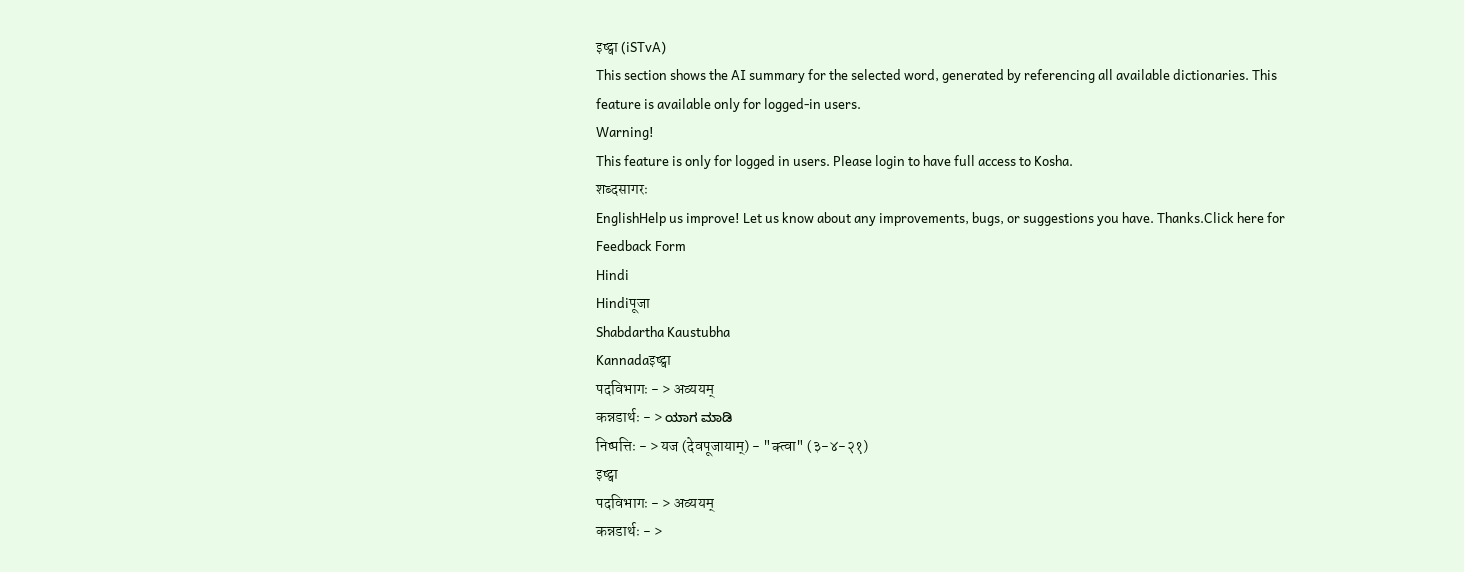इष्ट्वा (iSTvA)
This section shows the AI summary for the selected word, generated by referencing all available dictionaries. This feature is available only for logged-in users.
Warning!
This feature is only for logged in users. Please login to have full access to Kosha.
शब्दसागरः
EnglishHelp us improve! Let us know about any improvements, bugs, or suggestions you have. Thanks.Click here for Feedback Form
Hindi
Hindiपूजा
Shabdartha Kaustubha
Kannadaइष्ट्वा
पदविभागः - > अव्ययम्
कन्नडार्थः - > ಯಾಗ ಮಾಡಿ
निष्पत्तिः - > यज (देवपूजायाम्) - "क्त्वा" (३-४-२१)
इष्ट्वा
पदविभागः - > अव्ययम्
कन्नडार्थः - >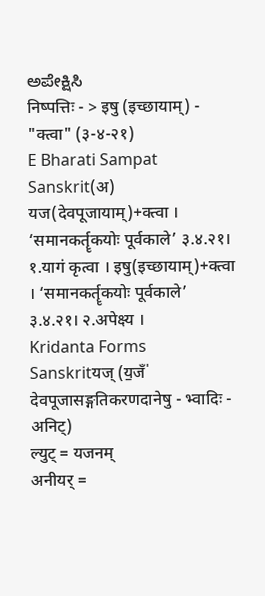ಅಪೇಕ್ಷಿಸಿ
निष्पत्तिः - > इषु (इच्छायाम्) - "क्त्वा" (३-४-२१)
E Bharati Sampat
Sanskrit(अ) यज(देवपूजायाम्)+क्त्वा । ‘समानकर्तॄकयोः पूर्वकाले’ ३.४.२१। १.यागं कृत्वा । इषु(इच्छायाम्)+क्त्वा । ‘समानकर्तॄकयोः पूर्वकाले’ ३.४.२१। २.अपेक्ष्य ।
Kridanta Forms
Sanskritयज् (य॒जँ॑ देवपूजासङ्गतिकरणदानेषु - भ्वादिः - अनिट्)
ल्युट् = यजनम्
अनीयर् =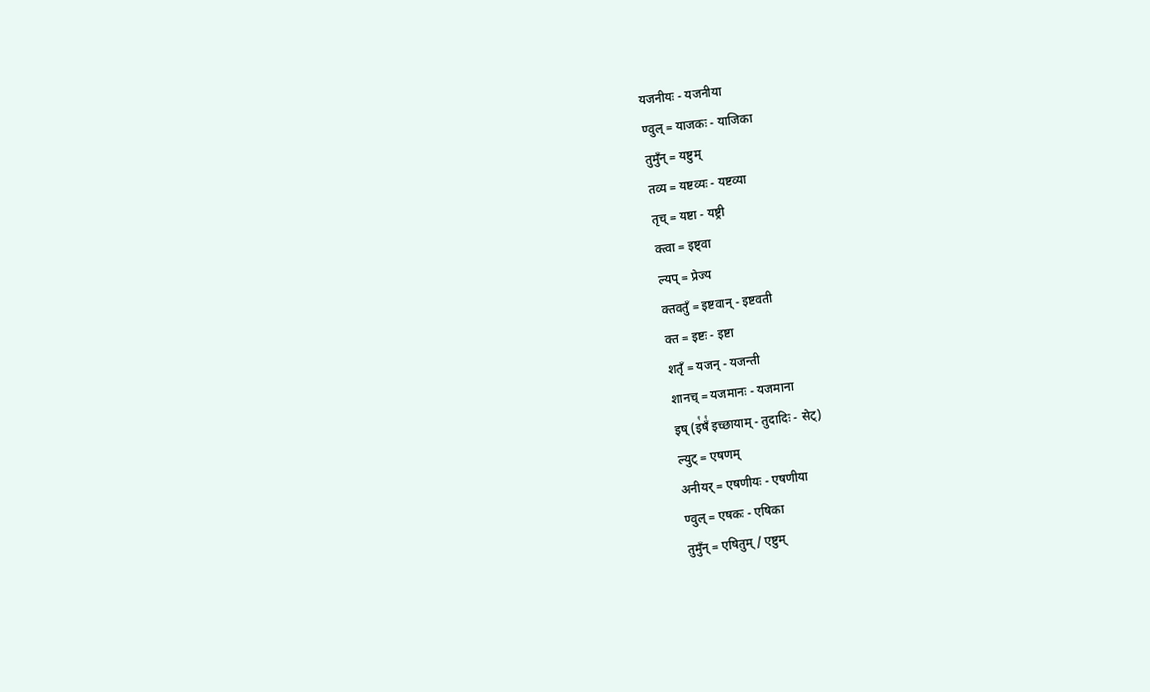यजनीयः - यजनीया
ण्वुल् = याजकः - याजिका
तुमुँन् = यष्टुम्
तव्य = यष्टव्यः - यष्टव्या
तृच् = यष्टा - यष्ट्री
क्त्वा = इष्ट्वा
ल्यप् = प्रेज्य
क्तवतुँ = इष्टवान् - इष्टवती
क्त = इष्टः - इष्टा
शतृँ = यजन् - यजन्ती
शानच् = यजमानः - यजमाना
इष् (इ꣡षँ꣡ इच्छायाम् - तुदादिः - सेट्)
ल्युट् = एषणम्
अनीयर् = एषणीयः - एषणीया
ण्वुल् = एषकः - एषिका
तुमुँन् = एषितुम् / एष्टुम्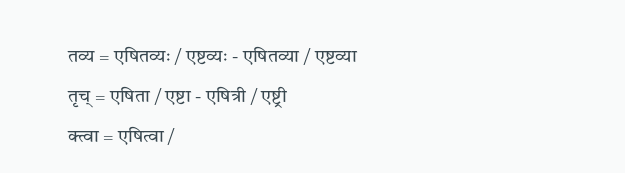तव्य = एषितव्यः / एष्टव्यः - एषितव्या / एष्टव्या
तृच् = एषिता / एष्टा - एषित्री / एष्ट्री
क्त्वा = एषित्वा /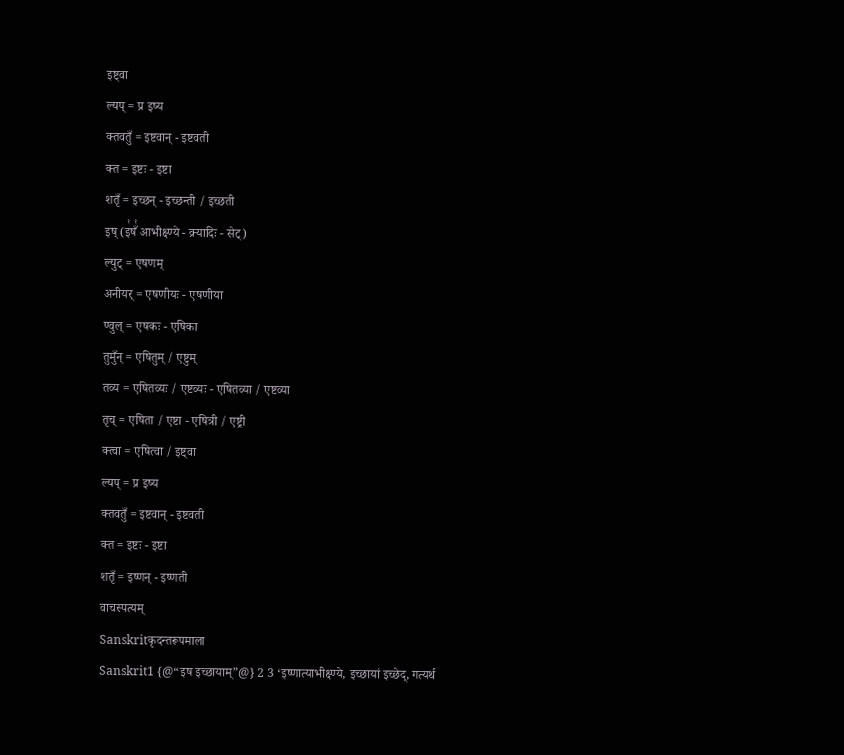इष्ट्वा
ल्यप् = प्र इष्य
क्तवतुँ = इष्टवान् - इष्टवती
क्त = इष्टः - इष्टा
शतृँ = इच्छन् - इच्छन्ती / इच्छती
इष् (इ꣡षँ꣡ आभीक्ष्ण्ये - क्र्यादिः - सेट्)
ल्युट् = एषणम्
अनीयर् = एषणीयः - एषणीया
ण्वुल् = एषकः - एषिका
तुमुँन् = एषितुम् / एष्टुम्
तव्य = एषितव्यः / एष्टव्यः - एषितव्या / एष्टव्या
तृच् = एषिता / एष्टा - एषित्री / एष्ट्री
क्त्वा = एषित्वा / इष्ट्वा
ल्यप् = प्र इष्य
क्तवतुँ = इष्टवान् - इष्टवती
क्त = इष्टः - इष्टा
शतृँ = इष्णन् - इष्णती
वाचस्पत्यम्
Sanskritकृदन्तरूपमाला
Sanskrit1 {@“इष इच्छायाम्”@} 2 3 ‘इष्णात्याभीक्ष्ण्ये, इच्छायां इच्छेद्, गत्यर्थ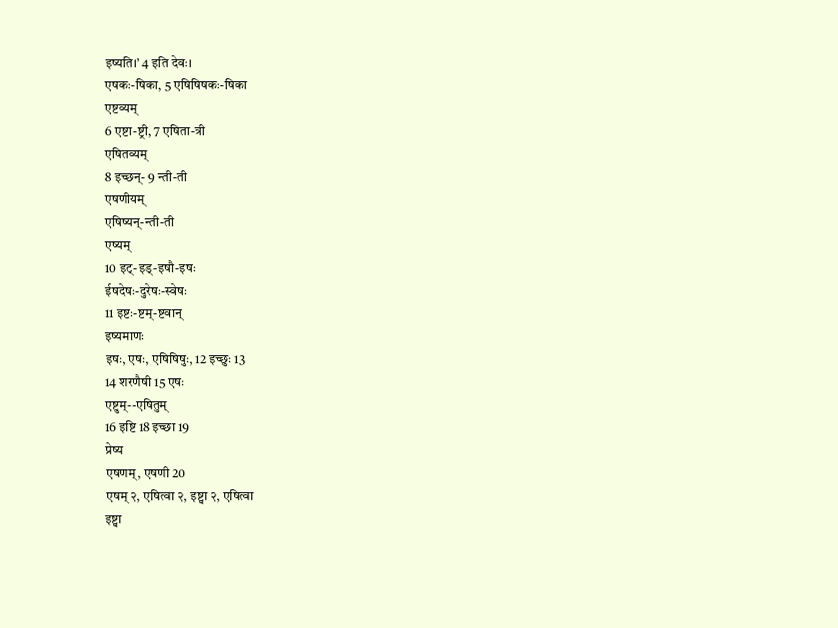इष्यति।’ 4 इति देवः।
एषकः-षिका, 5 एषिषिषकः-षिका
एष्टव्यम्
6 एष्टा-ष्ट्री, 7 एषिता-त्री
एषितव्यम्
8 इच्छन्- 9 न्ती-ती
एषणीयम्
एषिष्यन्-न्ती-ती
एष्यम्
10 इट्-इड्-इषौ-इषः
ईषदेषः-दुरेषः-स्वेषः
11 इष्टः-ष्टम्-ष्टवान्
इष्यमाणः
इषः, एषः, एषिषिषुः, 12 इच्छुः 13
14 शरणैषी 15 एषः
एष्टुम्--एषितुम्
16 इष्टि 18 इच्छा 19
प्रेष्य
एषणम्, एषणी 20
एषम् २, एषित्वा २, इष्ट्वा २, एषित्वा
इष्ट्वा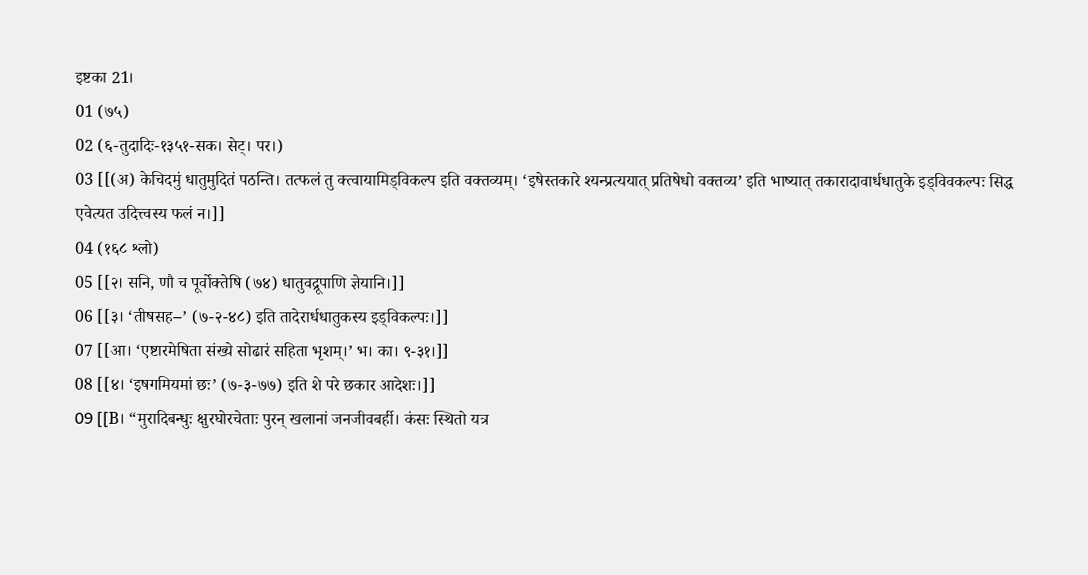इष्टका 21।
01 (७५)
02 (६-तुदादिः-१३५१-सक। सेट्। पर।)
03 [[(अ) केचिदमुं धातुमुदितं पठन्ति। तत्फलं तु क्त्वायामिड्विकल्प इति वक्तव्यम्। ‘इषेस्तकारे श्यन्प्रत्ययात् प्रतिषेधो वक्तव्य’ इति भाष्यात् तकारादावार्धधातुके इड्विवकल्पः सिद्ध एवेत्यत उदित्त्वस्य फलं न।]]
04 (१६८ श्लो)
05 [[२। सनि, णौ च पूर्वोक्तेषि (७४) धातुवद्रूपाणि ज्ञेयानि।]]
06 [[३। ‘तीषसह--’ (७-२-४८) इति तादेरार्धधातुकस्य इड्विकल्पः।]]
07 [[आ। ‘एष्टारमेषिता संख्ये सोढारं सहिता भृशम्।’ भ। का। ९-३१।]]
08 [[४। ‘इषगमियमां छः’ (७-३-७७) इति शे परे छकार आदेशः।]]
09 [[B। “मुरादिबन्धुः क्षुरघोरचेताः पुरन् खलानां जनजीवबर्ही। कंसः स्थितो यत्र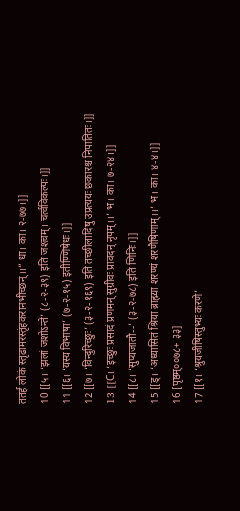ततर्ह लोकं स्तृढामरस्तृंहकरानभीच्छन्।।” धा। का। २-७७।]]
10 [[५। ‘झलां जशोऽन्ते’ (८-२-३९) इति जश्त्वम्। चर्त्वविकल्पः।]]
11 [[६। ‘यस्य विभाषा’ (७-२-१५) इतीण्णिषेधः।]]
12 [[७। ‘विन्दुरिच्छुः’ (३-२-१६९) इति तच्छीलादिषु उप्रत्ययः छकारश्च निपातितः।]]
13 [[C। ‘इच्छुः प्रसादं प्रणमन् सुग्रीवः प्रावदन् नृपम्।।’ भ। का। ७-२४।]]
14 [[८। ‘सुप्यजातौ--’ (३-२-७८) इति णिनिः।]]
15 [[ड्। ‘अध्यासितं श्रिया ब्राह्म्या शरण्यं शरणैषिणाम्।।’ भ। का। ४-४।]]
16 [पृष्ठम्००७८+ ३३]
17 [[१। ‘श्रुयजीषिस्तुभ्यः करणे’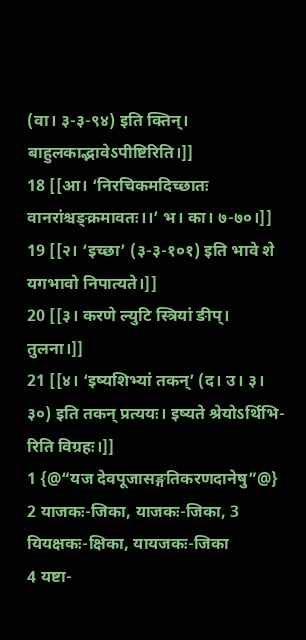(वा। ३-३-९४) इति क्तिन्। बाहुलकाद्भावेऽपीष्टिरिति।]]
18 [[आ। ‘निरचिकमदिच्छातः वानरांश्चङ्क्रमावतः।।’ भ। का। ७-७०।]]
19 [[२। ‘इच्छा’ (३-३-१०१) इति भावे शे यगभावो निपात्यते।]]
20 [[३। करणे ल्युटि स्त्रियां ङीप्। तुलना।]]
21 [[४। ‘इष्यशिभ्यां तकन्’ (द। उ। ३। ३०) इति तकन् प्रत्ययः। इष्यते श्रेयोऽर्थिभि- रिति विग्रहः।]]
1 {@“यज देवपूजासङ्गतिकरणदानेषु”@} 2 याजकः-जिका, याजकः-जिका, 3 यियक्षकः-क्षिका, यायजकः-जिका
4 यष्टा-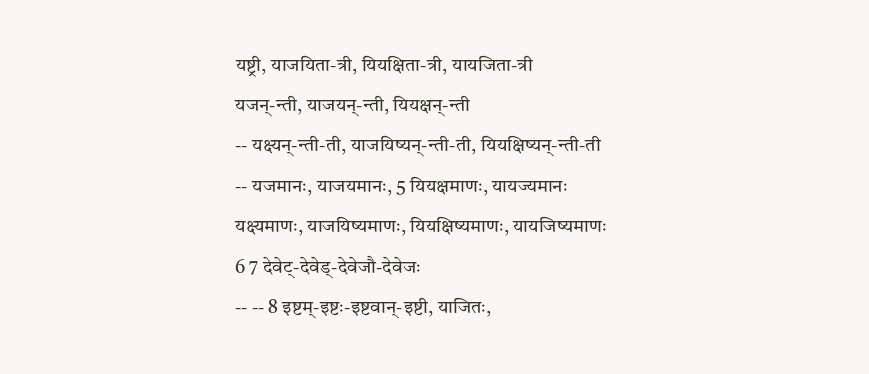यष्ट्री, याजयिता-त्री, यियक्षिता-त्री, यायजिता-त्री
यजन्-न्ती, याजयन्-न्ती, यियक्षन्-न्ती
-- यक्ष्यन्-न्ती-ती, याजयिष्यन्-न्ती-ती, यियक्षिष्यन्-न्ती-ती
-- यजमानः, याजयमानः, 5 यियक्षमाणः, यायज्यमानः
यक्ष्यमाणः, याजयिष्यमाणः, यियक्षिष्यमाणः, यायजिष्यमाणः
6 7 देवेट्-देवेड्-देवेजौ-देवेजः
-- -- 8 इष्टम्-इष्टः-इष्टवान्-इष्टी, याजितः,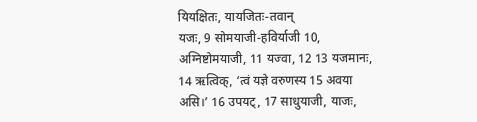यियक्षितः, यायजितः-तवान्
यजः, 9 सोमयाजी-हविर्याजी 10, अग्निष्टोमयाजी, 11 यज्वा, 12 13 यजमानः, 14 ऋत्विक्, ‘त्वं यज्ञे वरुणस्य 15 अवया असि।’ 16 उपयट्, 17 साधुयाजी, याजः,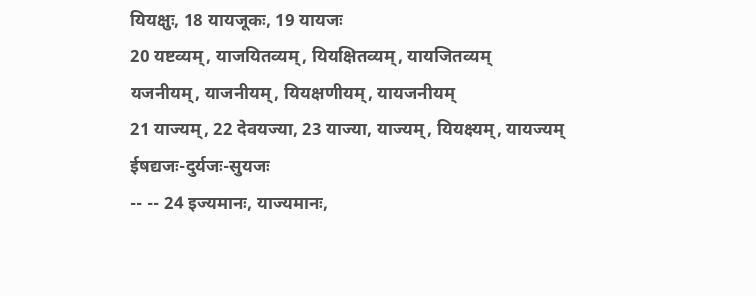यियक्षुः, 18 यायजूकः, 19 यायजः
20 यष्टव्यम्, याजयितव्यम्, यियक्षितव्यम्, यायजितव्यम्
यजनीयम्, याजनीयम्, यियक्षणीयम्, यायजनीयम्
21 याज्यम्, 22 देवयज्या, 23 याज्या, याज्यम्, यियक्ष्यम्, यायज्यम्
ईषद्यजः-दुर्यजः-सुयजः
-- -- 24 इज्यमानः, याज्यमानः,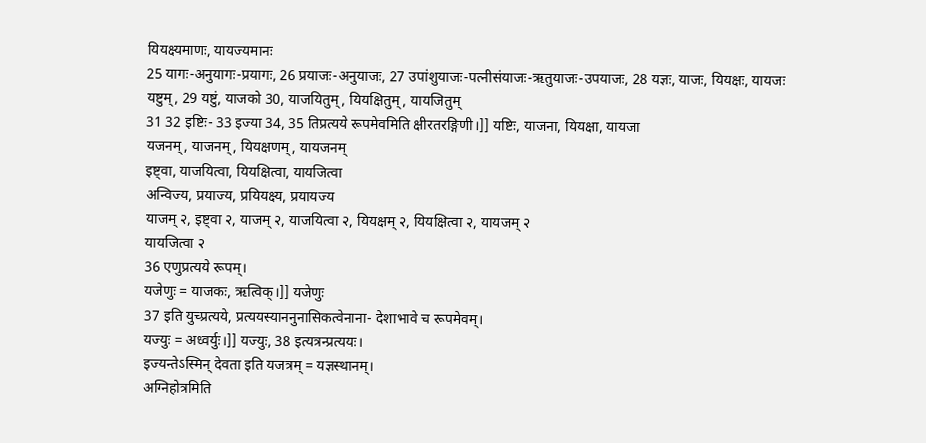यियक्ष्यमाणः, यायज्यमानः
25 यागः-अनुयागः-प्रयागः, 26 प्रयाजः-अनुयाजः, 27 उपांशुयाजः-पत्नीसंयाजः-ऋतुयाजः-उपयाजः, 28 यज्ञः, याजः, यियक्षः, यायजः
यष्टुम्, 29 यष्टुं, याजको 30, याजयितुम्, यियक्षितुम्, यायजितुम्
31 32 इष्टिः- 33 इज्या 34, 35 तिप्रत्यये रूपमेवमिति क्षीरतरङ्गिणी।]] यष्टिः, याजना, यियक्षा, यायजा
यजनम्, याजनम्, यियक्षणम्, यायजनम्
इष्ट्वा, याजयित्वा, यियक्षित्वा, यायजित्वा
अन्विज्य, प्रयाज्य, प्रयियक्ष्य, प्रयायज्य
याजम् २, इष्ट्वा २, याजम् २, याजयित्वा २, यियक्षम् २, यियक्षित्वा २, यायजम् २
यायजित्वा २
36 एणुप्रत्यये रूपम्।
यजेणुः = याजकः, ऋत्विक्।]] यजेणुः
37 इति युच्प्रत्यये, प्रत्ययस्याननुनासिकत्वेनाना- देशाभावे च रूपमेवम्।
यज्युः = अध्वर्युः।]] यज्युः, 38 इत्यत्रन्प्रत्ययः।
इज्यन्तेऽस्मिन् देवता इति यजत्रम् = यज्ञस्थानम्।
अग्निहोत्रमिति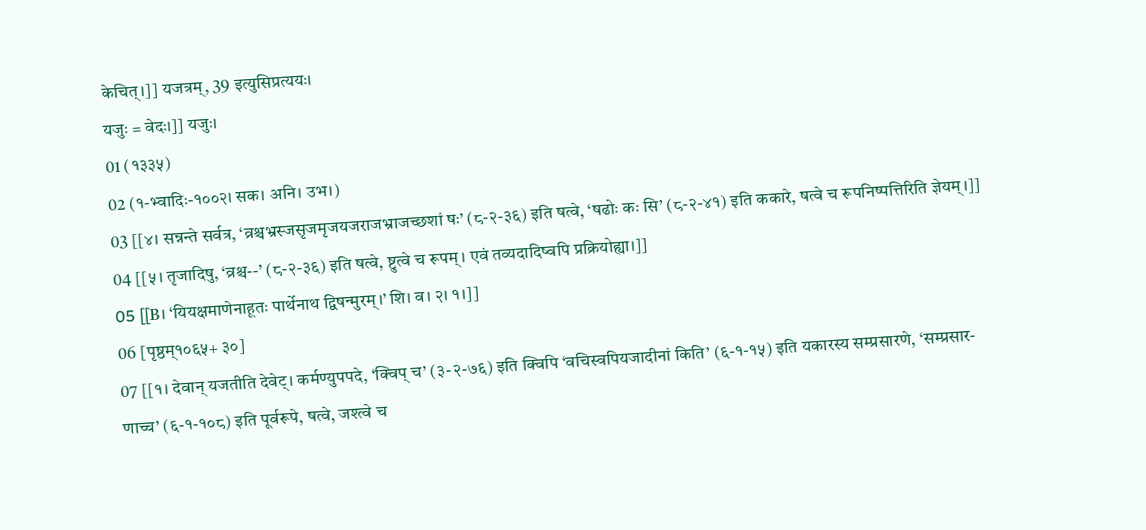केचित्।]] यजत्रम्, 39 इत्युसिप्रत्ययः।
यजुः = वेदः।]] यजुः।
01 (१३३५)
02 (१-भ्वादिः-१००२। सक। अनि। उभ।)
03 [[४। सन्नन्ते सर्वत्र, ‘व्रश्चभ्रस्जसृजमृजयजराजभ्राजच्छशां षः’ (८-२-३६) इति षत्वे, ‘षढोः कः सि’ (८-२-४१) इति ककारे, षत्वे च रूपनिष्पत्तिरिति ज्ञेयम्।]]
04 [[५। तृजादिषु, ‘व्रश्च--’ (८-२-३६) इति षत्वे, ष्टुत्वे च रूपम्। एवं तव्यदादिष्वपि प्रक्रियोह्या।]]
05 [[B। ‘यियक्षमाणेनाहूतः पार्थेनाथ द्विषन्मुरम्।’ शि। व। २। १।]]
06 [पृष्ठम्१०६५+ ३०]
07 [[१। देवान् यजतीति देवेट्। कर्मण्युपपदे, ‘क्विप् च’ (३-२-७६) इति क्विपि ‘वचिस्वपियजादीनां किति’ (६-१-१५) इति यकारस्य सम्प्रसारणे, ‘सम्प्रसार- णाच्च’ (६-१-१०८) इति पूर्वरूपे, षत्वे, जश्त्वे च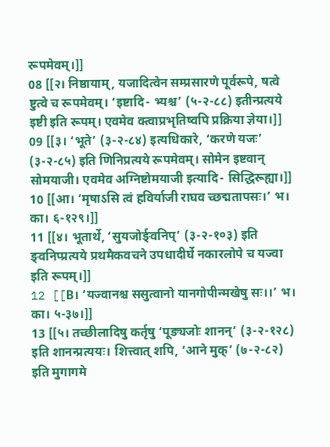रूपमेवम्।]]
08 [[२। निष्ठायाम्, यजादित्वेन सम्प्रसारणे पूर्वरूपे, षत्वे ष्टुत्वे च रूपमेवम्। ‘इष्टादि- भ्यश्च’ (५-२-८८) इतीन्प्रत्यये इष्टी इति रूपम्। एवमेव क्त्वाप्रभृतिष्वपि प्रक्रिया ज्ञेया।]]
09 [[३। ‘भूते’ (३-२-८४) इत्यधिकारे, ‘करणे यजः’ (३-२-८५) इति णिनिप्रत्यये रूपमेवम्। सोमेन इष्टवान् सोमयाजी। एवमेव अग्निष्टोमयाजी इत्यादि- सिद्धिरूह्या।]]
10 [[आ। ‘मृषाऽसि त्वं हविर्याजी राघव च्छद्मतापसः।’ भ। का। ६-१२९।]]
11 [[४। भूतार्थे, ‘सुयजोर्ङ्वनिप्’ (३-२-१०३) इति ङ्वनिप्प्रत्यये प्रथमैकवचने उपधादीर्घे नकारलोपे च यज्वा इति रूपम्।]]
12 [[B। ‘यज्वानश्च ससुत्वानो यानगोपीन्मखेषु सः।।’ भ। का। ५-३७।]]
13 [[५। तच्छीलादिषु कर्तृषु ‘पूङ्यजोः शानन्’ (३-२-१२८) इति शानन्प्रत्ययः। शित्त्वात् शपि, ‘आने मुक्’ (७-२-८२) इति मुगागमे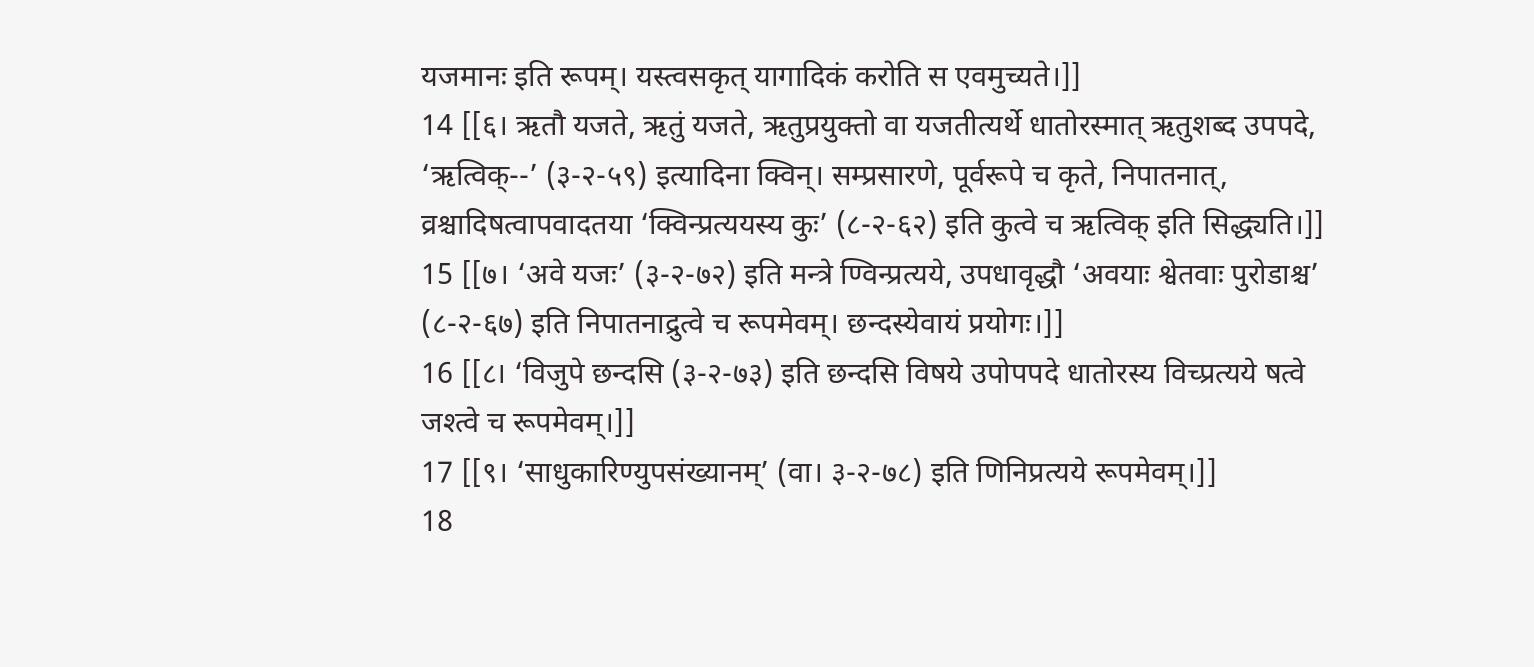यजमानः इति रूपम्। यस्त्वसकृत् यागादिकं करोति स एवमुच्यते।]]
14 [[६। ऋतौ यजते, ऋतुं यजते, ऋतुप्रयुक्तो वा यजतीत्यर्थे धातोरस्मात् ऋतुशब्द उपपदे, ‘ऋत्विक्--’ (३-२-५९) इत्यादिना क्विन्। सम्प्रसारणे, पूर्वरूपे च कृते, निपातनात्, व्रश्चादिषत्वापवादतया ‘क्विन्प्रत्ययस्य कुः’ (८-२-६२) इति कुत्वे च ऋत्विक् इति सिद्ध्यति।]]
15 [[७। ‘अवे यजः’ (३-२-७२) इति मन्त्रे ण्विन्प्रत्यये, उपधावृद्धौ ‘अवयाः श्वेतवाः पुरोडाश्च’ (८-२-६७) इति निपातनाद्रुत्वे च रूपमेवम्। छन्दस्येवायं प्रयोगः।]]
16 [[८। ‘विजुपे छन्दसि (३-२-७३) इति छन्दसि विषये उपोपपदे धातोरस्य विच्प्रत्यये षत्वे जश्त्वे च रूपमेवम्।]]
17 [[९। ‘साधुकारिण्युपसंख्यानम्’ (वा। ३-२-७८) इति णिनिप्रत्यये रूपमेवम्।]]
18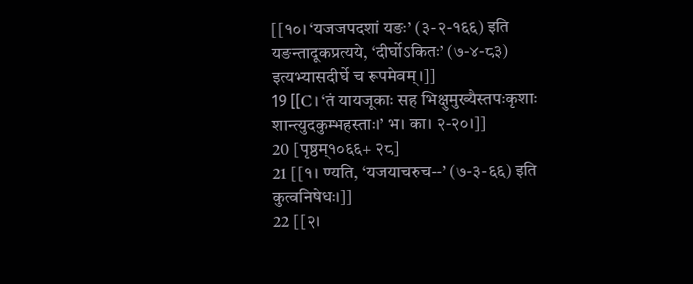[[१०। ‘यजजपदशां यङः’ (३-२-१६६) इति यङन्तादूकप्रत्यये, ‘दीर्घोऽकितः’ (७-४-८३) इत्यभ्यासदीर्घे च रूपमेवम्।]]
19 [[C। ‘तं यायजूकाः सह भिक्षुमुख्यैस्तपःकृशाः शान्त्युदकुम्भहस्ताः।’ भ। का। २-२०।]]
20 [पृष्ठम्१०६६+ २८]
21 [[१। ण्यति, ‘यजयाचरुच--’ (७-३-६६) इति कुत्वनिषेधः।]]
22 [[२।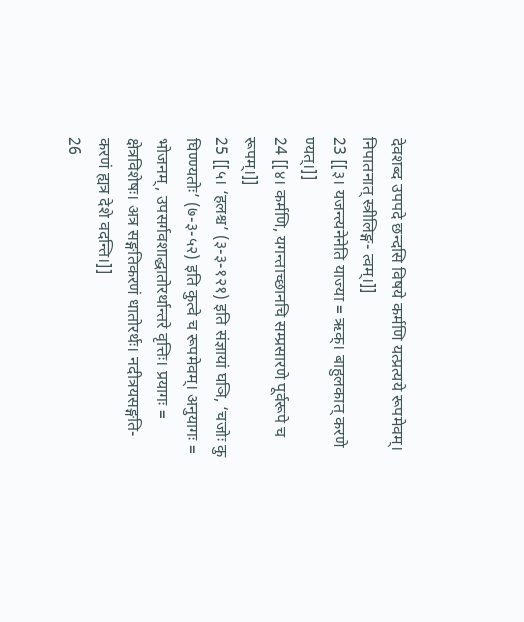देवशब्द उपपदे छन्दसि विषये कर्मणि यत्प्रत्यये रूपमेवम्। निपातनात् स्त्रीलिङ्ग- त्वम्।]]
23 [[३। यजन्त्यनेनेति याज्या = ऋक्। बाहुलकात् करणे ण्यत्।]]
24 [[४। कर्मणि, यगन्ताच्छानचि सम्प्रसारणे पूर्वरूपे च रूपम्।]]
25 [[५। ‘हलश्च’ (३-३-१२१) इति संज्ञायां घञि, ‘चजोः कु घिण्ण्यतोः’ (७-३-५२) इति कुत्वे च रूपमेवम्। अनुयागः = भोजनम्, उपसर्गवशाद्धातोरर्थान्तरे वृत्तिः। प्रयागः = क्षेत्रविशेषः। अत्र सङ्गतिकरणं धातोरर्थः। नदीत्रयसङ्गति- करणं ह्यत्र देशे वदन्ति।]]
26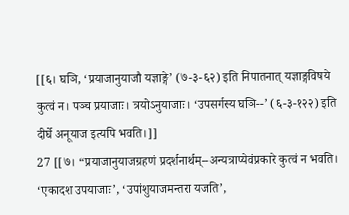[[६। घञि, ‘प्रयाजानुयाजौ यज्ञाङ्गे’ (७-३-६२) इति निपातनात् यज्ञाङ्गविषये कुत्वं न। पञ्च प्रयाजाः। त्रयोऽनुयाजाः। ‘उपसर्गस्य घञि--’ (६-३-१२२) इति दीर्घे अनूयाज इत्यपि भवति।]]
27 [[७। “प्रयाजानुयाजग्रहणं प्रदर्शनार्थम्--अन्यत्राप्येवंप्रकारे कुत्वं न भवति। ‘एकादश उपयाजाः’, ‘उपांशुयाजमन्तरा यजति’,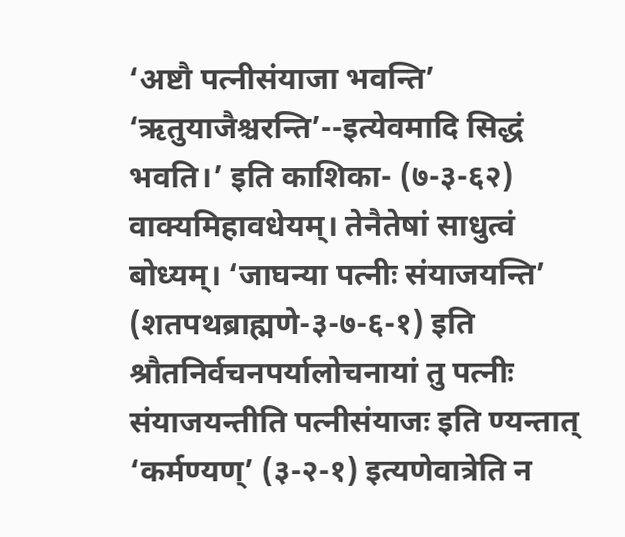‘अष्टौ पत्नीसंयाजा भवन्ति’ ‘ऋतुयाजैश्चरन्ति’--इत्येवमादि सिद्धं भवति।’ इति काशिका- (७-३-६२) वाक्यमिहावधेयम्। तेनैतेषां साधुत्वं बोध्यम्। ‘जाघन्या पत्नीः संयाजयन्ति’ (शतपथब्राह्मणे-३-७-६-१) इति श्रौतनिर्वचनपर्यालोचनायां तु पत्नीः संयाजयन्तीति पत्नीसंयाजः इति ण्यन्तात् ‘कर्मण्यण्’ (३-२-१) इत्यणेवात्रेति न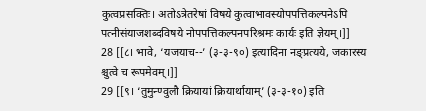कुत्वप्रसक्तिः। अतोऽत्रेतरेषां विषये कुत्वाभावस्योपपत्तिकल्पनेऽपि पत्नीसंयाजशब्दविषये नोपपत्तिकल्पनपरिश्रमः कार्यः इति ज्ञेयम्।]]
28 [[८। भावे, ‘यजयाच--’ (३-३-९०) इत्यादिना नङ्प्रत्यये, जकारस्य श्चुत्वे च रूपमेवम्।]]
29 [[९। ‘तुमुन्ण्वुलौ क्रियायां क्रियार्थायाम्’ (३-३-१०) इति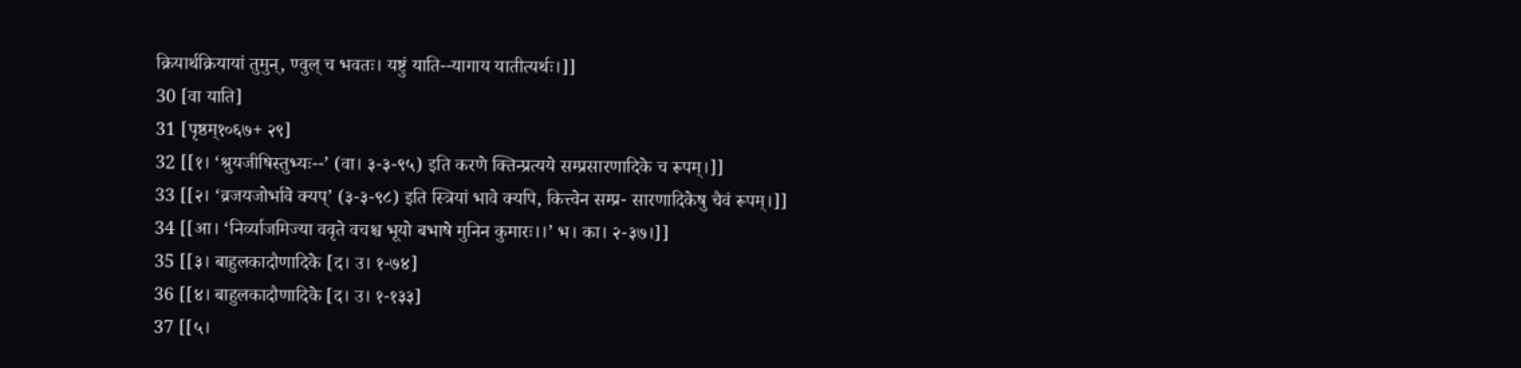क्रियार्थक्रियायां तुमुन्, ण्वुल् च भवतः। यष्टुं याति--यागाय यातीत्यर्थः।]]
30 [वा याति]
31 [पृष्ठम्१०६७+ २९]
32 [[१। ‘श्रुयजीषिस्तुभ्यः--’ (वा। ३-३-९५) इति करणे क्तिन्प्रत्यये सम्प्रसारणादिके च रूपम्।]]
33 [[२। ‘व्रजयजोर्भावे क्यप्’ (३-३-९८) इति स्त्रियां भावे क्यपि, कित्त्वेन सम्प्र- सारणादिकेषु चैवं रूपम्।]]
34 [[आ। ‘निर्व्याजमिज्या ववृते वचश्च भूयो बभाषे मुनिन कुमारः।।’ भ। का। २-३७।]]
35 [[३। बाहुलकादौणादिके [द। उ। १-७४]
36 [[४। बाहुलकादौणादिके [द। उ। १-१३३]
37 [[५।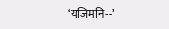‘यजिमनि--’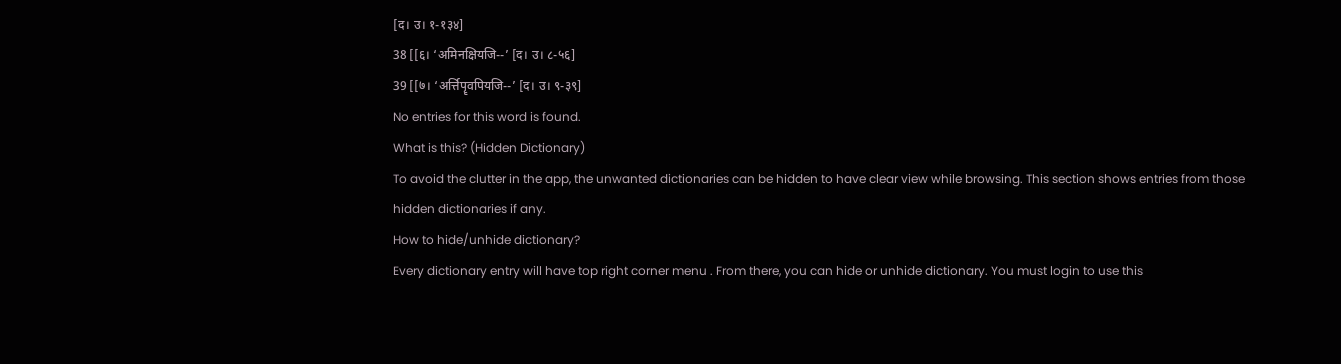[द। उ। १-१३४]
38 [[६। ‘अमिनक्षियजि--’ [द। उ। ८-५६]
39 [[७। ‘अर्त्तिपॄवपियजि--’ [द। उ। ९-३९]
No entries for this word is found.
What is this? (Hidden Dictionary)
To avoid the clutter in the app, the unwanted dictionaries can be hidden to have clear view while browsing. This section shows entries from those hidden dictionaries if any.
How to hide/unhide dictionary?
Every dictionary entry will have top right corner menu . From there, you can hide or unhide dictionary. You must login to use this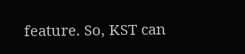feature. So, KST can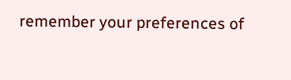remember your preferences of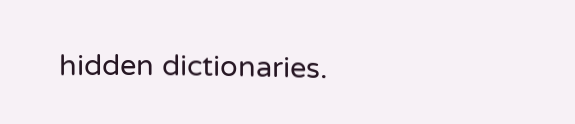hidden dictionaries.